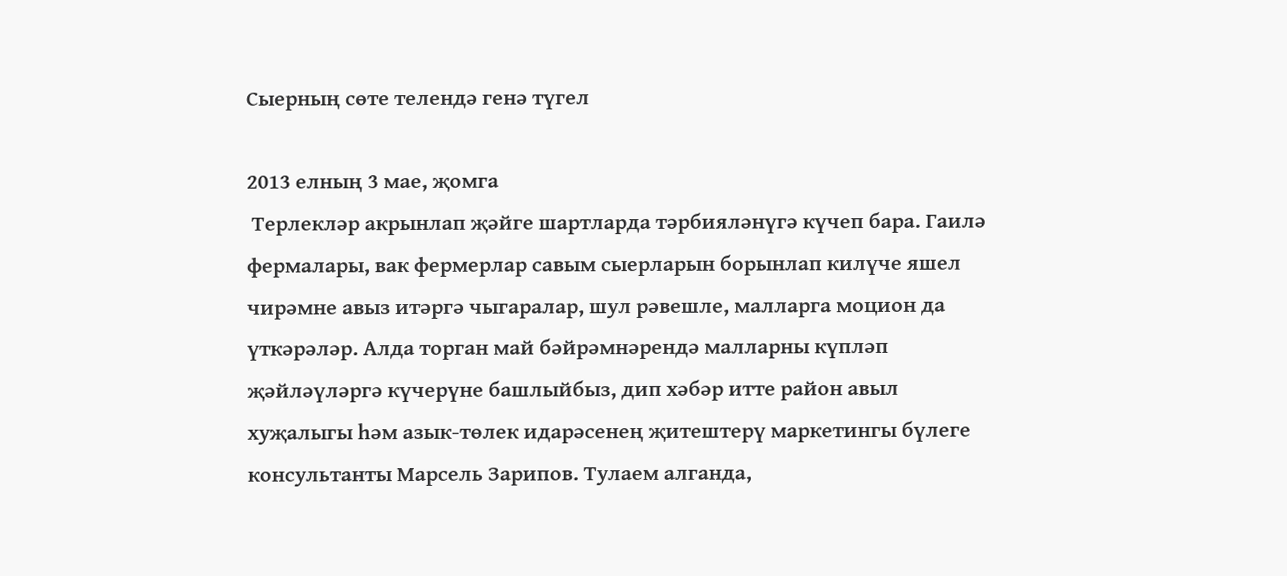Сыерның сөте телендә генә түгел

2013 елның 3 мае, җомга
 Терлекләр акрынлап җәйге шартларда тәрбияләнүгә күчеп бара. Гаилә фермалары, вак фермерлар савым сыерларын борынлап килүче яшел чирәмне авыз итәргә чыгаралар, шул рәвешле, малларга моцион да үткәрәләр. Алда торган май бәйрәмнәрендә малларны күпләп җәйләүләргә күчерүне башлыйбыз, дип хәбәр итте район авыл хуҗалыгы һәм азык-төлек идарәсенең җитештерү маркетингы бүлеге консультанты Марсель Зарипов. Тулаем алганда,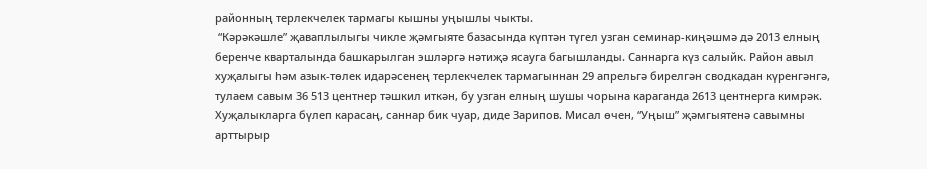районның терлекчелек тармагы кышны уңышлы чыкты.
 “Кәрәкәшле” җаваплылыгы чикле җәмгыяте базасында күптән түгел узган семинар-киңәшмә дә 2013 елның беренче кварталында башкарылган эшләргә нәтиҗә ясауга багышланды. Саннарга күз салыйк. Район авыл хуҗалыгы һәм азык-төлек идарәсенең терлекчелек тармагыннан 29 апрельгә бирелгән сводкадан күренгәнгә, тулаем савым 36 513 центнер тәшкил иткән, бу узган елның шушы чорына караганда 2613 центнерга кимрәк. Хуҗалыкларга бүлеп карасаң, саннар бик чуар, диде Зарипов. Мисал өчен, “Уңыш” җәмгыятенә савымны арттырыр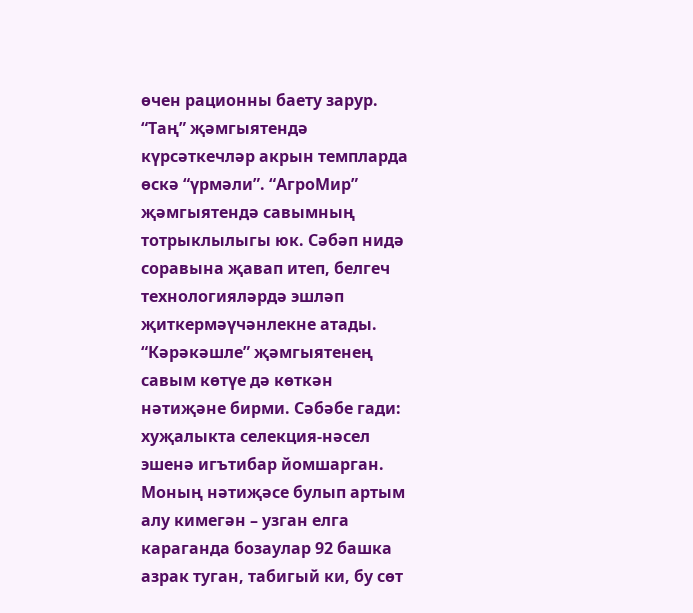өчен рационны баету зарур. “Таң” җәмгыятендә күрсәткечләр акрын темпларда өскә “үрмәли”. “АгроМир” җәмгыятендә савымның тотрыклылыгы юк. Сәбәп нидә соравына җавап итеп, белгеч технологияләрдә эшләп җиткермәүчәнлекне атады. “Кәрәкәшле” җәмгыятенең савым көтүе дә көткән нәтиҗәне бирми. Сәбәбе гади: хуҗалыкта селекция-нәсел эшенә игътибар йомшарган. Моның нәтиҗәсе булып артым алу кимегән – узган елга караганда бозаулар 92 башка азрак туган, табигый ки, бу сөт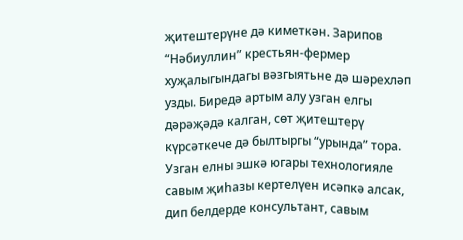җитештерүне дә киметкән. Зарипов “Нәбиуллин” крестьян-фермер хуҗалыгындагы вәзгыятьне дә шәрехләп узды. Биредә артым алу узган елгы дәрәҗәдә калган, сөт җитештерү күрсәткече дә былтыргы “урында” тора. Узган елны эшкә югары технологияле савым җиһазы кертелүен исәпкә алсак, дип белдерде консультант, савым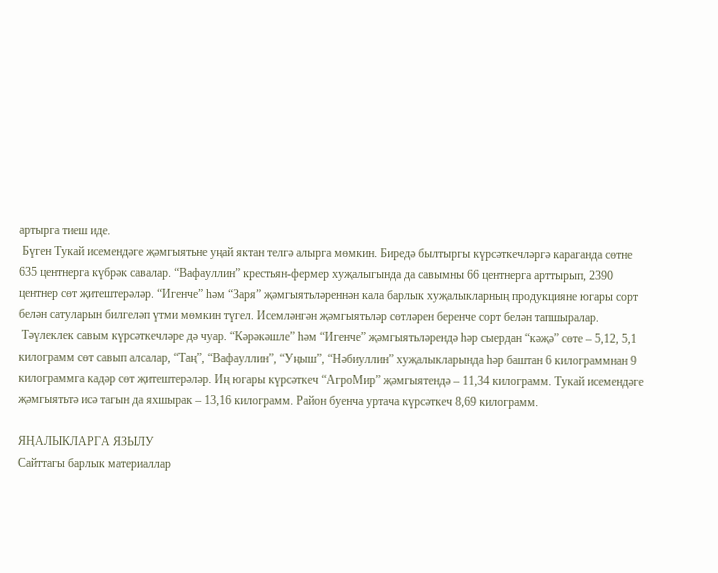артырга тиеш иде.
 Бүген Тукай исемендәге җәмгыятьне уңай яктан телгә алырга мөмкин. Биредә былтыргы күрсәткечләргә караганда сөтне 635 центнерга күбрәк савалар. “Вафауллин” крестьян-фермер хуҗалыгында да савымны 66 центнерга арттырып, 2390 центнер сөт җитештерәләр. “Игенче” һәм “Заря” җәмгыятьләреннән кала барлык хуҗалыкларның продукцияне югары сорт белән сатуларын билгеләп үтми мөмкин түгел. Исемләнгән җәмгыятьләр сөтләрен беренче сорт белән тапшыралар.
 Тәүлеклек савым күрсәткечләре дә чуар. “Кәрәкәшле” һәм “Игенче” җәмгыятьләрендә һәр сыердан “кәҗә” сөте – 5,12, 5,1 килограмм сөт савып алсалар, “Таң”, “Вафауллин”, “Уңыш”, “Нәбиуллин” хуҗалыкларында һәр баштан 6 килограммнан 9 килограммга кадәр сөт җитештерәләр. Иң югары күрсәткеч “АгроМир” җәмгыятендә – 11,34 килограмм. Тукай исемендәге җәмгыятьтә исә тагын да яхшырак – 13,16 килограмм. Район буенча уртача күрсәткеч 8,69 килограмм.

ЯҢАЛЫКЛАРГА ЯЗЫЛУ
Сайттагы барлык материаллар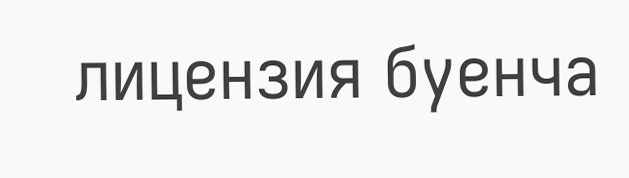лицензия буенча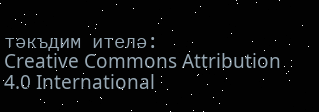тәкъдим ителә:
Creative Commons Attribution 4.0 International